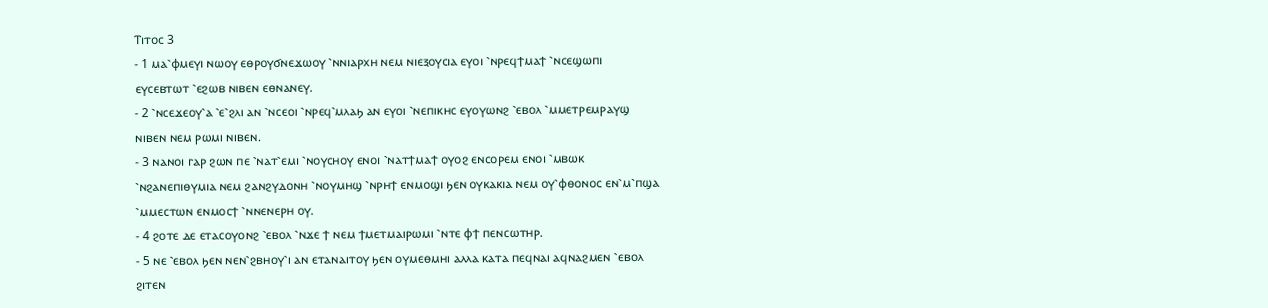Ⲧⲓⲧⲟⲥ 3
- 1 ⲙⲁ⳿ⲫⲙⲉⲩⲓ ⲛⲱⲟⲩ ⲉⲑⲣⲟⲩϭⲛⲉϫⲱⲟⲩ ⳿ⲛⲛⲓⲁⲣⲭⲏ ⲛⲉⲙ ⲛⲓⲉⲝⲟⲩⲥⲓⲁ ⲉⲩⲟⲓ ⳿ⲛⲣⲉϥϯⲙⲁϯ ⳿ⲛⲥⲉϣⲱⲡⲓ ⲉⲩⲥⲉⲃⲧⲱⲧ ⳿ⲉϩⲱⲃ ⲛⲓⲃⲉⲛ ⲉⲑⲛⲁⲛⲉⲩ.
- 2 ⳿ⲛⲥⲉϫⲉⲟⲩ⳿ⲁ ⳿ⲉ⳿ϩⲗⲓ ⲁⲛ ⳿ⲛⲥⲉⲟⲓ ⳿ⲛⲣⲉϥ⳿ⲙⲗⲁϧ ⲁⲛ ⲉⲩⲟⲓ ⳿ⲛⲉⲡⲓⲕⲏⲥ ⲉⲩⲟⲩⲱⲛϩ ⳿ⲉⲃⲟⲗ ⳿ⲙⲙⲉⲧⲣⲉⲙⲣⲁⲩϣ ⲛⲓⲃⲉⲛ ⲛⲉⲙ ⲣⲱⲙⲓ ⲛⲓⲃⲉⲛ.
- 3 ⲛⲁⲛⲟⲓ ⲅⲁⲣ ϩⲱⲛ ⲡⲉ ⳿ⲛⲁⲧ⳿ⲉⲙⲓ ⳿ⲛⲟⲩⲥⲏⲟⲩ ⲉⲛⲟⲓ ⳿ⲛⲁⲧϯⲙⲁϯ ⲟⲩⲟϩ ⲉⲛⲥⲟⲣⲉⲙ ⲉⲛⲟⲓ ⳿ⲙⲃⲱⲕ ⳿ⲛϩⲁⲛⲉⲡⲓⲑⲩⲙⲓⲁ ⲛⲉⲙ ϩⲁⲛϩⲩⲇⲟⲛⲏ ⳿ⲛⲟⲩⲙⲏϣ ⳿ⲛⲣⲏϯ ⲉⲛⲙⲟϣⲓ ϧⲉⲛ ⲟⲩⲕⲁⲕⲓⲁ ⲛⲉⲙ ⲟⲩ⳿ⲫⲑⲟⲛⲟⲥ ⲉⲛ⳿ⲙ⳿ⲡϣⲁ ⳿ⲙⲙⲉⲥⲧⲱⲛ ⲉⲛⲙⲟⲥϯ ⳿ⲛⲛⲉⲛⲉⲣⲏ ⲟⲩ.
- 4 ϩⲟⲧⲉ ⲇⲉ ⲉⲧⲁⲥⲟⲩⲟⲛϩ ⳿ⲉⲃⲟⲗ ⳿ⲛϫⲉ ϯ ⲛⲉⲙ ϯⲙⲉⲧⲙⲁⲓⲣⲱⲙⲓ ⳿ⲛⲧⲉ ⲫϯ ⲡⲉⲛⲥⲱⲧⲏⲣ.
- 5 ⲛⲉ ⳿ⲉⲃⲟⲗ ϧⲉⲛ ⲛⲉⲛ⳿ϩⲃⲏⲟⲩ⳿ⲓ ⲁⲛ ⲉⲧⲁⲛⲁⲓⲧⲟⲩ ϧⲉⲛ ⲟⲩⲙⲉⲑⲙⲏⲓ ⲁⲗⲗⲁ ⲕⲁⲧⲁ ⲡⲉϥⲛⲁⲓ ⲁϥⲛⲁϩⲙⲉⲛ ⳿ⲉⲃⲟⲗ ϩⲓⲧⲉⲛ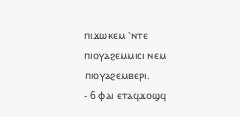ⲡⲓϫⲱⲕⲉⲙ ⳿ⲛⲧⲉ ⲡⲓⲟⲩⲁϩⲉⲙⲙⲓⲥⲓ ⲛⲉⲙ ⲡⲓⲟⲩⲁϩⲉⲙⲃⲉⲣⲓ.
- 6 ⲫⲁⲓ ⲉⲧⲁϥϫⲟϣϥ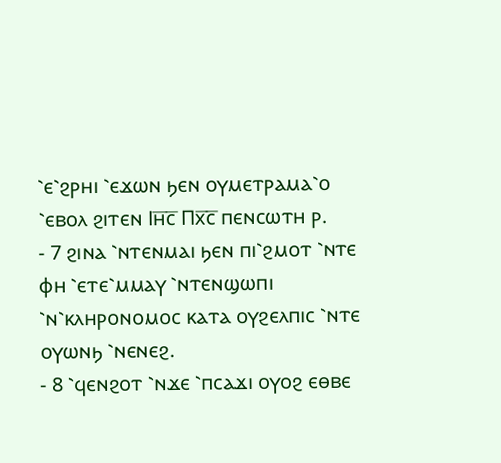⳿ⲉ⳿ϩⲣⲏⲓ ⳿ⲉϫⲱⲛ ϧⲉⲛ ⲟⲩⲙⲉⲧⲣⲁⲙⲁ⳿ⲟ ⳿ⲉⲃⲟⲗ ϩⲓⲧⲉⲛ Ⲓⲏ̅ⲥ̅ Ⲡⲭ̅ⲥ̅ ⲡⲉⲛⲥⲱⲧⲏ ⲣ.
- 7 ϩⲓⲛⲁ ⳿ⲛⲧⲉⲛⲙⲁⲓ ϧⲉⲛ ⲡⲓ⳿ϩⲙⲟⲧ ⳿ⲛⲧⲉ ⲫⲏ ⳿ⲉⲧⲉ⳿ⲙⲙⲁⲩ ⳿ⲛⲧⲉⲛϣⲱⲡⲓ ⳿ⲛ⳿ⲕⲗⲏⲣⲟⲛⲟⲙⲟⲥ ⲕⲁⲧⲁ ⲟⲩϩⲉⲗⲡⲓⲥ ⳿ⲛⲧⲉ ⲟⲩⲱⲛϧ ⳿ⲛⲉⲛⲉϩ.
- 8 ⳿ϥⲉⲛϩⲟⲧ ⳿ⲛϫⲉ ⳿ⲡⲥⲁϫⲓ ⲟⲩⲟϩ ⲉⲑⲃⲉ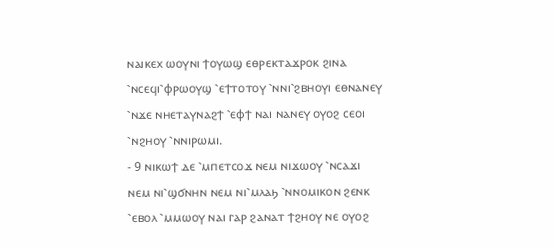ⲛⲁⲓⲕⲉⲭ ⲱⲟⲩⲛⲓ ϯⲟⲩⲱϣ ⲉⲑⲣⲉⲕⲧⲁϫⲣⲟⲕ ϩⲓⲛⲁ ⳿ⲛⲥⲉϥⲓ⳿ⲫⲣⲱⲟⲩϣ ⳿ⲉϯⲧⲟⲧⲟⲩ ⳿ⲛⲛⲓ⳿ϩⲃⲏⲟⲩⲓ ⲉⲑⲛⲁⲛⲉⲩ ⳿ⲛϫⲉ ⲛⲏⲉⲧⲁⲩⲛⲁϩϯ ⳿ⲉⲫϯ ⲛⲁⲓ ⲛⲁⲛⲉⲩ ⲟⲩⲟϩ ⲥⲉⲟⲓ ⳿ⲛϩⲏⲟⲩ ⳿ⲛⲛⲓⲣⲱⲙⲓ.
- 9 ⲛⲓⲕⲱϯ ⲇⲉ ⳿ⲙⲡⲉⲧⲥⲟϫ ⲛⲉⲙ ⲛⲓϫⲱⲟⲩ ⳿ⲛⲥⲁϫⲓ ⲛⲉⲙ ⲛⲓ⳿ϣϭⲛⲏⲛ ⲛⲉⲙ ⲛⲓ⳿ⲙⲗⲁϧ ⳿ⲛⲛⲟⲙⲓⲕⲟⲛ ϩⲉⲛⲕ ⳿ⲉⲃⲟⲗ ⳿ⲙⲙⲱⲟⲩ ⲛⲁⲓ ⲅⲁⲣ ϩⲁⲛⲁⲧ ϯϩⲏⲟⲩ ⲛⲉ ⲟⲩⲟϩ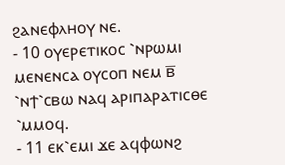ϩⲁⲛⲉⲫⲗⲏⲟⲩ ⲛⲉ.
- 10 ⲟⲩⲉⲣⲉⲧⲓⲕⲟⲥ ⳿ⲛⲣⲱⲙⲓ ⲙⲉⲛⲉⲛⲥⲁ ⲟⲩⲥⲟⲡ ⲛⲉⲙ ⲃ̅ ⳿ⲛϯ⳿ⲥⲃⲱ ⲛⲁϥ ⲁⲣⲓⲡⲁⲣⲁⲧⲓⲥⲑⲉ ⳿ⲙⲙⲟϥ.
- 11 ⲉⲕ⳿ⲉⲙⲓ ϫⲉ ⲁϥⲫⲱⲛϩ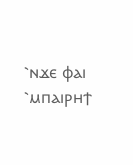⳿ⲛϫⲉ ⲫⲁⲓ ⳿ⲙⲡⲁⲓⲣⲏϯ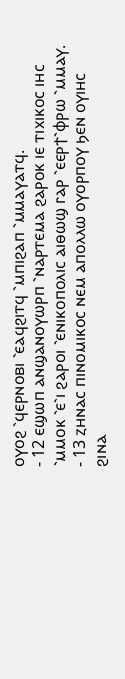ⲟⲩⲟϩ ⳿ϥⲉⲣⲛⲟⲃⲓ ⳿ⲉⲁϥϩⲓⲧϥ ⳿ⲙⲡⲓϩⲁⲡ ⳿ⲙⲙⲁⲩⲁⲧϥ.
- 12 ⲉϣⲱⲡ ⲁⲛϣⲁⲛⲟⲩⲱⲣⲡ ⳿ⲛⲁⲣⲧⲉⲙⲁ ϩⲁⲣⲟⲕ ⲓⲉ ⲧⲓⲭⲓⲕⲟⲥ ⲓⲏⲥ ⳿ⲙⲙⲟⲕ ⳿ⲉ⳿ⲓ ϩⲁⲣⲟⲓ ⳿ⲉⲛⲓⲕⲟⲡⲟⲗⲓⲥ ⲁⲓⲑⲱϣ ⲅⲁⲣ ⳿ⲉⲉⲣϯ⳿ⲫⲣⲱ ⳿ⲙⲙⲁⲩ.
- 13 ⲍⲏⲛⲁⲥ ⲡⲓⲛⲟⲙⲓⲕⲟⲥ ⲛⲉⲙ ⲁⲡⲟⲗⲗⲱ ⲟⲩⲟⲣⲡⲟⲩ ϧⲉⲛ ⲟⲩⲓⲏⲥ ϩⲓⲛⲁ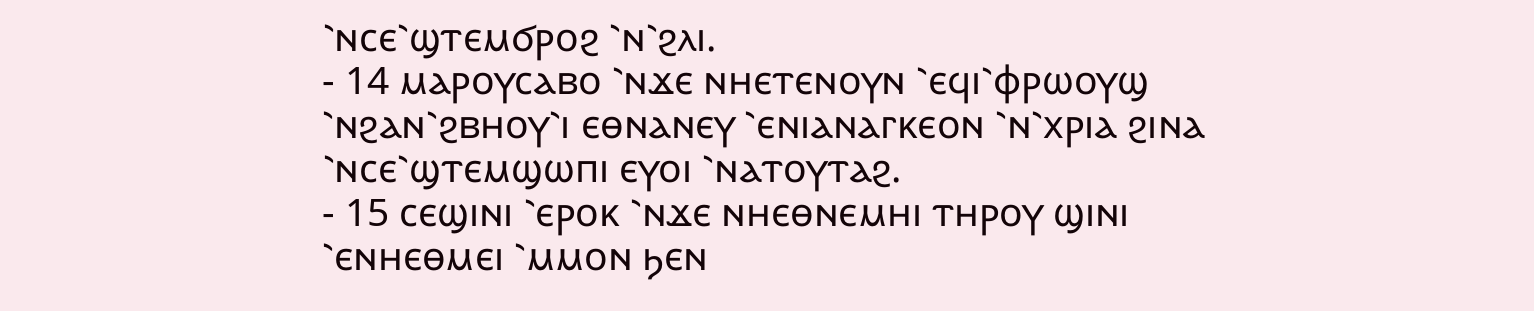⳿ⲛⲥⲉ⳿ϣⲧⲉⲙϭⲣⲟϩ ⳿ⲛ⳿ϩⲗⲓ.
- 14 ⲙⲁⲣⲟⲩⲥⲁⲃⲟ ⳿ⲛϫⲉ ⲛⲏⲉⲧⲉⲛⲟⲩⲛ ⳿ⲉϥⲓ⳿ⲫⲣⲱⲟⲩϣ ⳿ⲛϩⲁⲛ⳿ϩⲃⲏⲟⲩ⳿ⲓ ⲉⲑⲛⲁⲛⲉⲩ ⳿ⲉⲛⲓⲁⲛⲁⲅⲕⲉⲟⲛ ⳿ⲛ⳿ⲭⲣⲓⲁ ϩⲓⲛⲁ ⳿ⲛⲥⲉ⳿ϣⲧⲉⲙϣⲱⲡⲓ ⲉⲩⲟⲓ ⳿ⲛⲁⲧⲟⲩⲧⲁϩ.
- 15 ⲥⲉϣⲓⲛⲓ ⳿ⲉⲣⲟⲕ ⳿ⲛϫⲉ ⲛⲏⲉⲑⲛⲉⲙⲏⲓ ⲧⲏⲣⲟⲩ ϣⲓⲛⲓ ⳿ⲉⲛⲏⲉⲑⲙⲉⲓ ⳿ⲙⲙⲟⲛ ϧⲉⲛ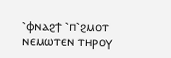⳿ⲫⲛⲁϩϯ ⳿ⲡ⳿ϩⲙⲟⲧ ⲛⲉⲙⲱⲧⲉⲛ ⲧⲏⲣⲟⲩ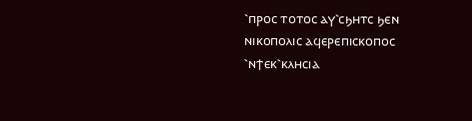⳿ⲡⲣⲟⲥ ⲧⲟⲧⲟⲥ ⲁⲩ⳿ⲥϧⲏⲧⲥ ϧⲉⲛ ⲛⲓⲕⲟⲡⲟⲗⲓⲥ ⲁϥⲉⲣⲉⲡⲓⲥⲕⲟⲡⲟⲥ ⳿ⲛϯⲉⲕ⳿ⲕⲗⲏⲥⲓⲁ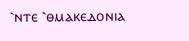⳿ⲛⲧⲉ ⳿ⲑⲙⲁⲕⲉⲇⲟⲛⲓⲁ